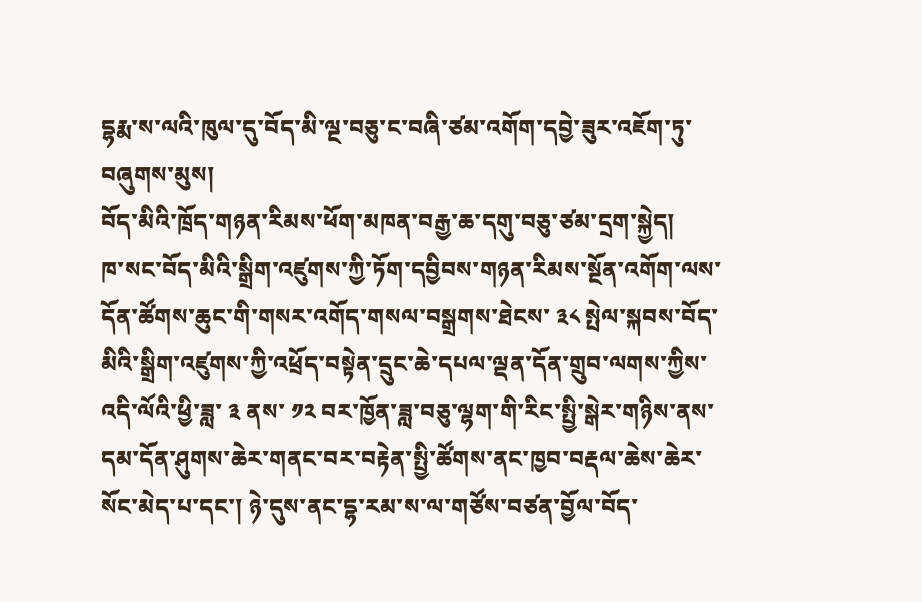དྷརྨ་ས་ལའི་ཁུལ་དུ་བོད་མི་ལྔ་བཅུ་ང་བཞི་ཙམ་འགོག་དབྱེ་ཟུར་འཇོག་ཏུ་བཞུགས་མུས།
བོད་མིའི་ཁྲོད་གཉན་རིམས་ཕོག་མཁན་བརྒྱ་ཆ་དགུ་བཅུ་ཙམ་དྲག་སྐྱེད།
ཁ་སང་བོད་མིའི་སྒྲིག་འཛུགས་ཀྱི་ཏོག་དབྱིབས་གཉན་རིམས་སྔོན་འགོག་ལས་དོན་ཚོགས་ཆུང་གི་གསར་འགོད་གསལ་བསྒྲགས་ཐེངས་ ༣༨ སྤེལ་སྐབས་བོད་མིའི་སྒྲིག་འཛུགས་ཀྱི་འཕྲོད་བསྟེན་དྲུང་ཆེ་དཔལ་ལྡན་དོན་གྲུབ་ལགས་ཀྱིས་འདི་ལོའི་ཕྱི་ཟླ་ ༣ ནས་ ༡༢ བར་ཁྱོན་ཟླ་བཅུ་ལྷག་གི་རིང་སྤྱི་སྒེར་གཉིས་ནས་དམ་དོན་ཤུགས་ཆེར་གནང་བར་བརྟེན་སྤྱི་ཚོགས་ནང་ཁྱབ་བརྡལ་ཆེས་ཆེར་སོང་མེད་པ་དང་། ཉེ་དུས་ནང་དྷ་རམ་ས་ལ་གཙོས་བཙན་བྱོལ་བོད་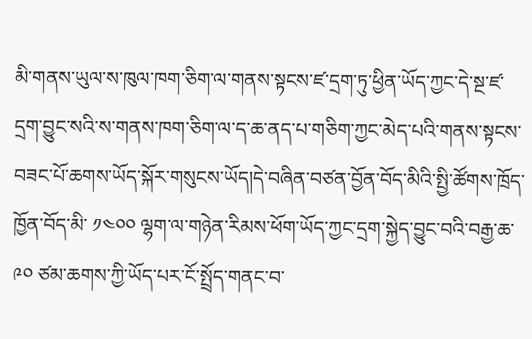མི་གནས་ཡུལ་ས་ཁུལ་ཁག་ཅིག་ལ་གནས་སྟངས་ཛ་དྲག་ཏུ་ཕྱིན་ཡོད་ཀྱང་དེ་སྔ་ཛ་དྲག་བྱུང་སའི་ས་གནས་ཁག་ཅིག་ལ་ད་ཆ་ནད་པ་གཅིག་ཀྱང་མེད་པའི་གནས་སྟངས་བཟང་པོ་ཆགས་ཡོད་སྐོར་གསུངས་ཡོད།དེ་བཞིན་བཙན་བྱོན་བོད་མིའི་སྤྱི་ཚོགས་ཁྲོད་ཁྱོན་བོད་མི་ ༡༤༠༠ ལྷག་ལ་གཉེན་རིམས་ཕོག་ཡོད་ཀྱང་དྲག་སྐྱེད་བྱུང་བའི་བརྒྱ་ཆ་ ༩༠ ཙམ་ཆགས་ཀྱི་ཡོད་པར་ངོ་སྤྲོད་གནང་བ་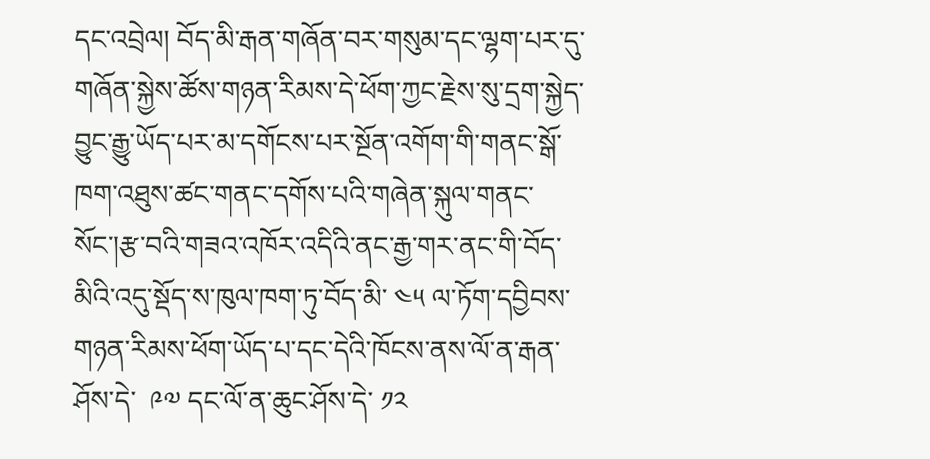དང་འབྲེལ། བོད་མི་རྒན་གཞོན་བར་གསུམ་དང་ལྷག་པར་དུ་གཞོན་སྐྱེས་ཚོས་གཉན་རིམས་དེ་ཕོག་ཀྱང་རྗེས་སུ་དྲག་སྐྱེད་བྱུང་རྒྱུ་ཡོད་པར་མ་དགོངས་པར་སྔོན་འགོག་གི་གནང་སྒོ་ཁག་འཐུས་ཚང་གནང་དགོས་པའི་གཞེན་སྐུལ་གནང་སོང་།རྩ་བའི་གཟའ་འཁོར་འདིའི་ནང་རྒྱ་གར་ནང་གི་བོད་མིའི་འདུ་སྡོད་ས་ཁུལ་ཁག་ཏུ་བོད་མི་ ༤༥ ལ་ཏོག་དབྱིབས་གཉན་རིམས་ཕོག་ཡོད་པ་དང་དེའི་ཁོངས་ནས་ལོ་ན་རྒན་ཤོས་དེ་  ༩༧ དང་ལོ་ན་ཆུང་ཤོས་དེ་ ༡༢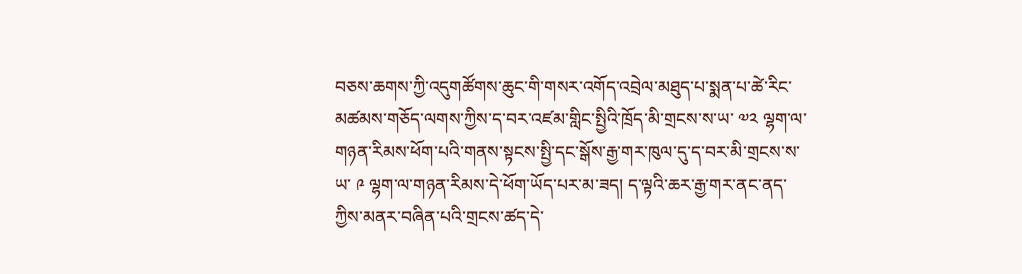བཅས་ཆགས་ཀྱི་འདུགཚོགས་ཆུང་གི་གསར་འགོད་འབྲེལ་མཐུད་པ་སྨན་པ་ཚེ་རིང་མཚམས་གཅོད་ལགས་ཀྱིས་ད་བར་འཛམ་གླིང་སྤྱིའི་ཁྲོད་མི་གྲངས་ས་ཡ་ ༧༢ ལྷག་ལ་གཉན་རིམས་ཕོག་པའི་གནས་སྟངས་སྤྱི་དང་སྒོས་རྒྱ་གར་ཁུལ་དུ་ད་བར་མི་གྲངས་ས་ཡ་ ༩ ལྷག་ལ་གཉན་རིམས་དེ་ཕོག་ཡོད་པར་མ་ཟད། ད་ལྟའི་ཆར་རྒྱ་གར་ནང་ནད་ཀྱིས་མནར་བཞིན་པའི་གྲངས་ཚད་དེ་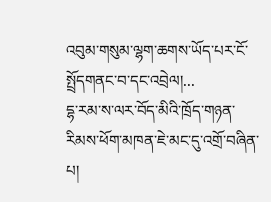འབུམ་གསུམ་ལྷག་ཆགས་ཡོད་པར་ངོ་སྤྲོདགནང་བ་དང་འབྲེལ།...
དྷ་རམ་ས་ལར་བོད་མིའི་ཁྲོད་གཉན་རིམས་ཕོག་མཁན་ཇེ་མང་དུ་འགྲོ་བཞིན་པ།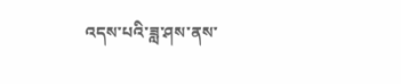འདས་པའི་ཟླ་ཤས་ནས་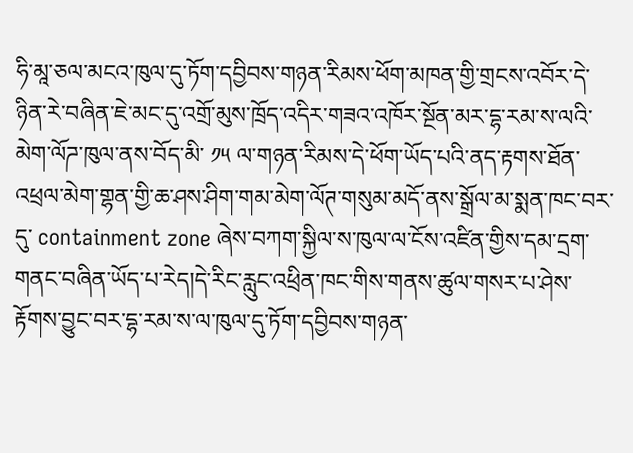ཧི་མཱ་ཅལ་མངའ་ཁུལ་དུ་ཏོག་དབྱིབས་གཉན་རིམས་ཕོག་མཁན་གྱི་གྲངས་འབོར་དེ་ཉིན་རེ་བཞིན་ཇེ་མང་དུ་འགྲོ་མུས་ཁྲོད་འདིར་གཟའ་འཁོར་སྔོན་མར་དྷ་རམ་ས་ལའི་མེག་ལོཌ་ཁུལ་ནས་བོད་མི་ ༡༥ ལ་གཉན་རིམས་དེ་ཕོག་ཡོད་པའི་ནད་རྟགས་ཐོན་འཕྲལ་མེག་གྷན་གྱི་ཆ་ཤས་ཤིག་གམ་མེག་ལོཊ་གསུམ་མདོ་ནས་སྒྲོལ་མ་སྨན་ཁང་བར་དུ་ containment zone ཞེས་བཀག་སྐྱིལ་ས་ཁུལ་ལ་ངོས་འཛིན་གྱིས་དམ་དྲག་གནང་བཞིན་ཡོད་པ་རེད།དེ་རིང་རླུང་འཕྲིན་ཁང་གིས་གནས་ཚུལ་གསར་པ་ཤེས་རྟོགས་བྱུང་བར་དྷ་རམ་ས་ལ་ཁུལ་དུ་ཏོག་དབྱིབས་གཉན་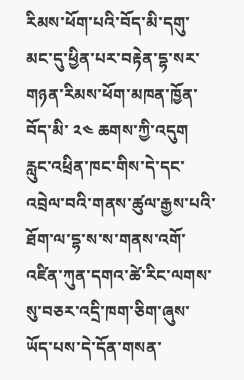རིམས་ཕོག་པའི་བོད་མི་དགུ་མང་དུ་ཕྱིན་པར་བརྟེན་དྷ་སར་གཉན་རིམས་ཕོག་མཁན་ཁྱོན་བོད་མི་ ༢༤ ཆགས་ཀྱི་འདུག རླུང་འཕྲིན་ཁང་གིས་དེ་དང་འབྲེལ་བའི་གནས་ཚུལ་རྒྱས་པའི་ཐོག་ལ་དྷ་ས་ས་གནས་འགོ་འཛིན་ཀུན་དགའ་ཚེ་རིང་ལགས་སུ་བཅར་འདྲི་ཁག་ཅིག་ཞུས་ཡོད་པས་དེ་དོན་གསན་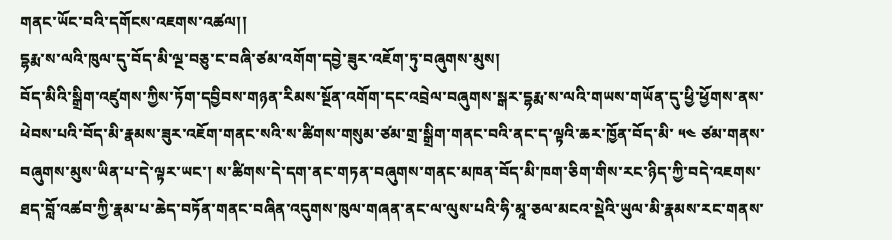གནང་ཡོང་བའི་དགོངས་འཇགས་འཚལ།།
དྷརྨ་ས་ལའི་ཁུལ་དུ་བོད་མི་ལྔ་བཅུ་ང་བཞི་ཙམ་འགོག་དབྱེ་ཟུར་འཇོག་ཏུ་བཞུགས་མུས།
བོད་མིའི་སྒྲིག་འཛུགས་ཀྱིས་ཏོག་དབྱིབས་གཉན་རིམས་སྔོན་འགོག་དང་འབྲེལ་བཞུགས་སྒར་དྷརྨ་ས་ལའི་གཡས་གཡོན་དུ་ཕྱི་ཕྱོགས་ནས་ཕེབས་པའི་བོད་མི་རྣམས་ཟུར་འཇོག་གནང་སའི་ས་ཚིགས་གསུམ་ཙམ་གྲ་སྒྲིག་གནང་བའི་ནང་ད་ལྟའི་ཆར་ཁྱོན་བོད་མི་ ༥༤ ཙམ་གནས་བཞུགས་མུས་ཡིན་པ་དེ་ལྟར་ཡང་། ས་ཚིགས་དེ་དག་ནང་གཏན་བཞུགས་གནང་མཁན་བོད་མི་ཁག་ཅིག་གིས་རང་ཉིད་ཀྱི་བདེ་འཇགས་ཐད་བློ་འཚབ་ཀྱི་རྣམ་པ་ཆེད་བཏོན་གནང་བཞིན་འདུགས་ཁུལ་གཞན་ནང་ལ་ལུས་པའི་ཧི་མཱ་ཅལ་མངའ་སྡེའི་ཡུལ་མི་རྣམས་རང་གནས་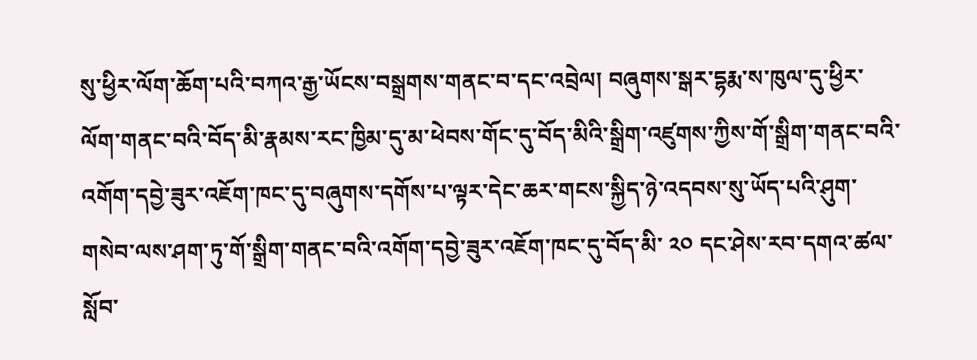སུ་ཕྱིར་ལོག་ཆོག་པའི་བཀའ་རྒྱ་ཡོངས་བསྒྲགས་གནང་བ་དང་འབྲེལ། བཞུགས་སྒར་དྷརྨ་ས་ཁུལ་དུ་ཕྱིར་ལོག་གནང་བའི་བོད་མི་རྣམས་རང་ཁྱིམ་དུ་མ་ཕེབས་གོང་དུ་བོད་མིའི་སྒྲིག་འཛུགས་ཀྱིས་གོ་སྒྲིག་གནང་བའི་འགོག་དབྱེ་ཟུར་འཇོག་ཁང་དུ་བཞུགས་དགོས་པ་ལྟར་དེང་ཆར་གངས་སྐྱིད་ཉེ་འདབས་སུ་ཡོད་པའི་ཤུག་གསེབ་ལས་ཤག་ཏུ་གོ་སྒྲིག་གནང་བའི་འགོག་དབྱེ་ཟུར་འཇོག་ཁང་དུ་བོད་མི་ ༢༠ དང་ཤེས་རབ་དགའ་ཚལ་སློབ་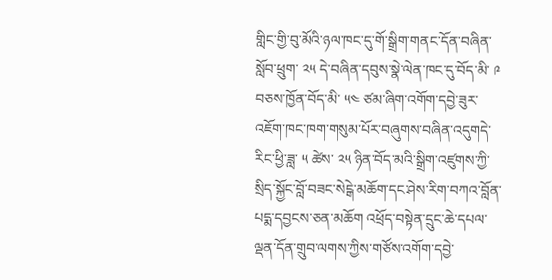གླིང་གྱི་བུ་མོའི་ཉལ་ཁང་དུ་གོ་སྒྲིག་གནང་དོན་བཞིན་སློབ་ཕྲུག་ ༢༥ དེ་བཞིན་དབུས་སྣེ་ལེན་ཁང་དུ་བོད་མི་ ༩ བཅས་ཁྱོན་བོད་མི་ ༥༤ ཙམ་ཞིག་འགོག་དབྱེ་ཟུར་འཇོག་ཁང་ཁག་གསུམ་པོར་བཞུགས་བཞིན་འདུགདེ་རིང་ཕྱི་ཟླ་ ༥ ཚེས་ ༢༥ ཉིན་བོད་མའི་སྒྲིག་འཛུགས་ཀྱི་སྲིད་སྐྱོང་བློ་བཟང་སེངྒེ་མཆོག་དང་ཤེས་རིག་བཀའ་བློན་པདྨ་དབྱངས་ཅན་མཆོག འཕྲོད་བསྟེན་དྲུང་ཆེ་དཔལ་ལྡན་དོན་གྲུབ་ལགས་ཀྱིས་གཙོས་འགོག་དབྱེ་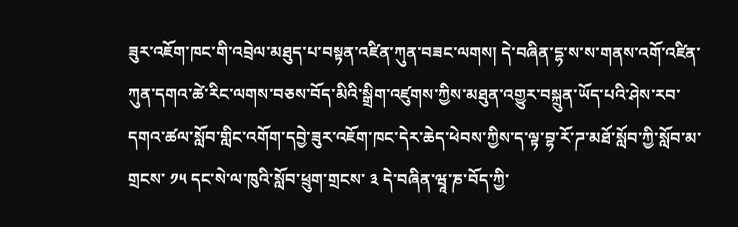ཟུར་འཇོག་ཁང་གི་འབྲེལ་མཐུད་པ་བསྟན་འཛིན་ཀུན་བཟང་ལགས། དེ་བཞིན་དྷ་ས་ས་གནས་འགོ་འཛིན་ཀུན་དགའ་ཚེ་རིང་ལགས་བཅས་བོད་མིའི་སྒྲིག་འཛུགས་ཀྱིས་མཐུན་འགྱུར་བསྐྲུན་ཡོད་པའི་ཤེས་རབ་དགའ་ཚལ་སློབ་གླིང་འགོག་དབྱེ་ཟུར་འཇོག་ཁང་དེར་ཆེད་ཕེབས་ཀྱིས་ད་ལྟ་བྷ་རོ་ཌ་མཐོ་སློབ་ཀྱི་སློབ་མ་གྲངས་ ༡༥ དང་སེ་ལ་ཁུའི་སློབ་ཕྲུག་གྲངས་ ༣ དེ་བཞིན་ཝཱ་ཎ་བོད་ཀྱི་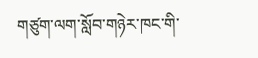གཙུག་ལག་སློབ་གཉེར་ཁང་གི་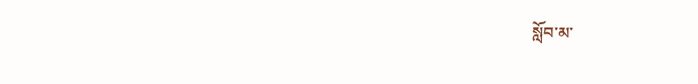སློབ་མ་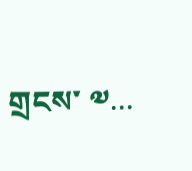གྲངས་ ༧...